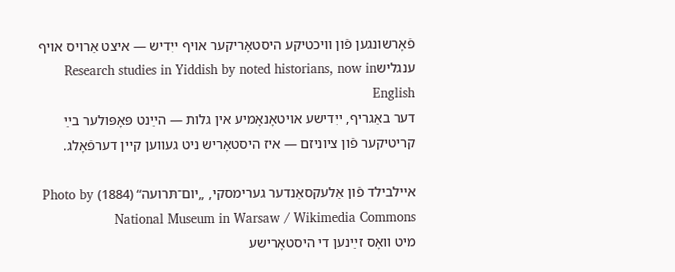פֿאָרשונגען פֿון וויכטיקע היסטאָריקער אויף ייִדיש — איצט אַרויס אויף ענגלישResearch studies in Yiddish by noted historians, now in English
דער באַגריף, ייִדישע אױטאָנאָמיע אין גלות — הײַנט פּאָפּולער בײַ קריטיקער פֿון ציוניזם — איז היסטאָריש ניט געװען קײן דערפֿאָלג.

איילבילד פֿון אַלעקסאַנדער גערימסקי, „יום־תּרועה“ (1884) Photo by National Museum in Warsaw / Wikimedia Commons
מיט װאָס זײַנען די היסטאָרישע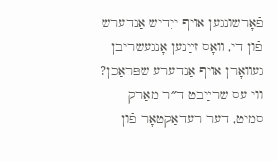פֿאָרשונגען אױף ייִדיש אַנדערש פֿון די, װאָס זײַנען אָנגעשריבן געװאָרן אױף אַנדערע שפּראַכן? ווי עס שרײַבט ד״ר מאַרק סמיט, דער רעדאַקטאָר פֿון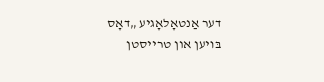דער אַנטאָלאָגיע „דאָס בּױען און טרייסטן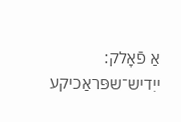אַ פֿאָלק: ייִדיש־שפּראַכיקע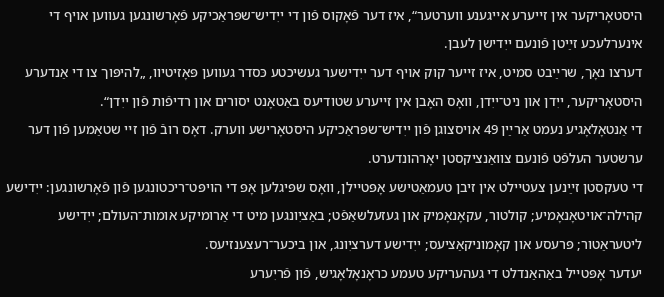היסטאָריקער אין זײערע אײגענע װערטער“, איז דער פֿאָקוס פֿון די ייִדיש־שפּראַכיקע פֿאָרשונגען געװען אױף די אינערלעכע זײַטן פֿונעם ייִדישן לעבן.
דערצו נאָך, שרײַבט סמיט, איז זײער קוק אױף דער ייִדישער געשיכטע כּסדר געווען פּאָזיטיװ, „להיפּוך צו די אַנדערע היסטאָריקער, ייִדן און ניט־ייִדן, װאָס האָבן אין זײערע שטודיעס באַטאָנט יסורים און רדיפֿות פֿון ייִדן“.
די אַנטאָלאָגיע נעמט אַרײַן 49 אױסצוגן פֿון ייִדיש־שפּראַכיקע היסטאָרישע װערק. דאָס רובֿ פֿון זײ שטאַמען פֿון דער ערשטער העלפֿט פֿונעם צװאַנציקסטן יאָרהונדערט.
די טעקסטן זײַנען צעטײלט אין זיבן טעמאַטישע אָפּטײלן, װאָס שפּיגלען אָפּ די הױפּט־ריכטונגען פֿון פֿאָרשונגען: ייִדישע קהילה־אױטאָנאָמיע; קולטור, עקאָנאָמיק און געזעלשאַפֿט; באַציִונגען מיט די אַרומיקע אומות־העולם; ייִדישע ליטעראַטור; פּרעסע און קאָמוניקאַציעס; ייִדישע דערציִונג, און ביכער־רעצענזיעס.
יעדער אָפּטײל באַהאַנדלט די געהעריקע טעמע כראָנאָלאָגיש, פֿון פֿריִערע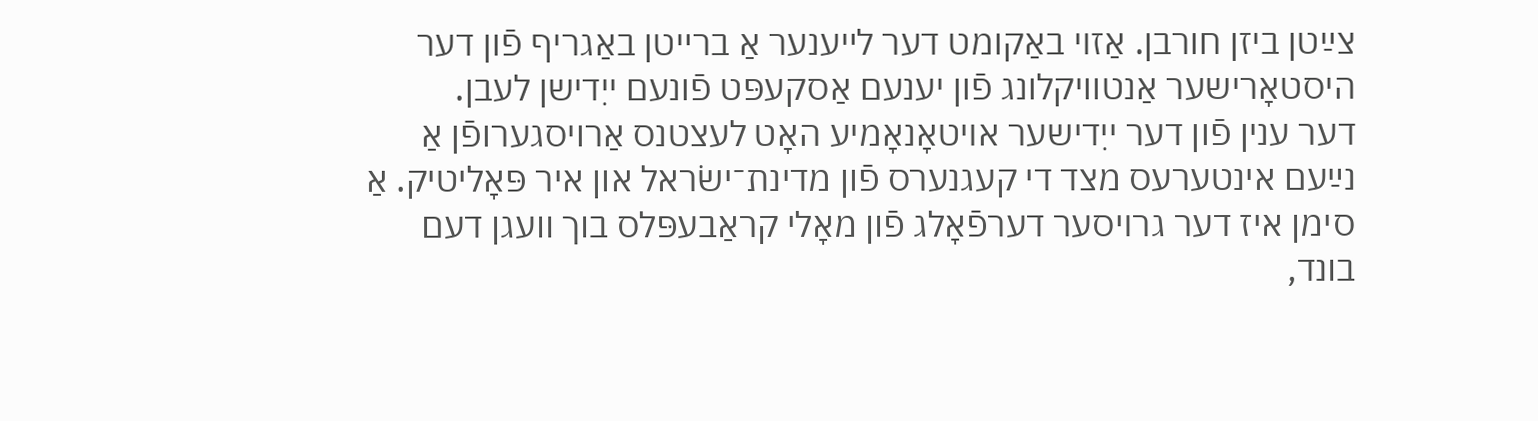צײַטן ביזן חורבן. אַזױ באַקומט דער לײענער אַ ברײטן באַגריף פֿון דער היסטאָרישער אַנטװיקלונג פֿון יענעם אַסקעפּט פֿונעם ייִדישן לעבן.
דער ענין פֿון דער ייִדישער אױטאָנאָמיע האָט לעצטנס אַרויסגערופֿן אַ נײַעם אינטערעס מצד די קעגנערס פֿון מדינת־ישׂראל און איר פּאָליטיק. אַ סימן איז דער גרױסער דערפֿאָלג פֿון מאָלי קראַבעפּלס בוך װעגן דעם בונד,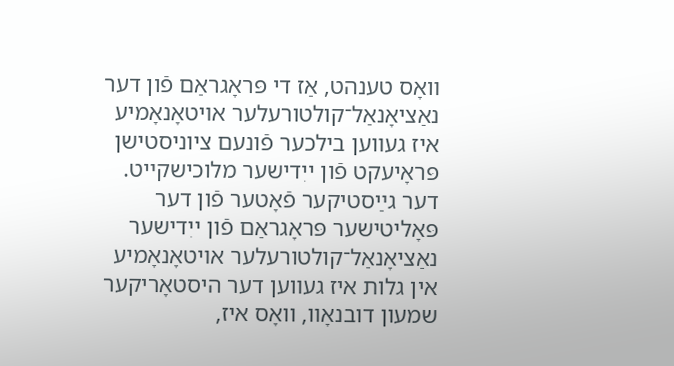װאָס טענהט, אַז די פּראָגראַם פֿון דער נאַציאָנאַל־קולטורעלער אױטאָנאָמיע איז געװען בילכער פֿונעם ציוניסטישן פּראָיעקט פֿון ייִדישער מלוכישקײט.
דער גײַסטיקער פֿאָטער פֿון דער פּאָליטישער פּראָגראַם פֿון ייִדישער נאַציאָנאַל־קולטורעלער אױטאָנאָמיע אין גלות איז געװען דער היסטאָריקער שמעון דובנאָװ, וואָס איז,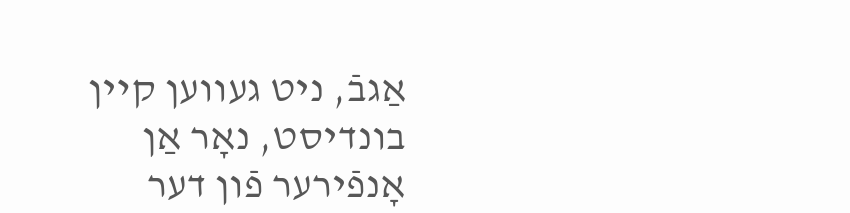אַגבֿ, ניט געווען קײן בונדיסט, נאָר אַן אָנפֿירער פֿון דער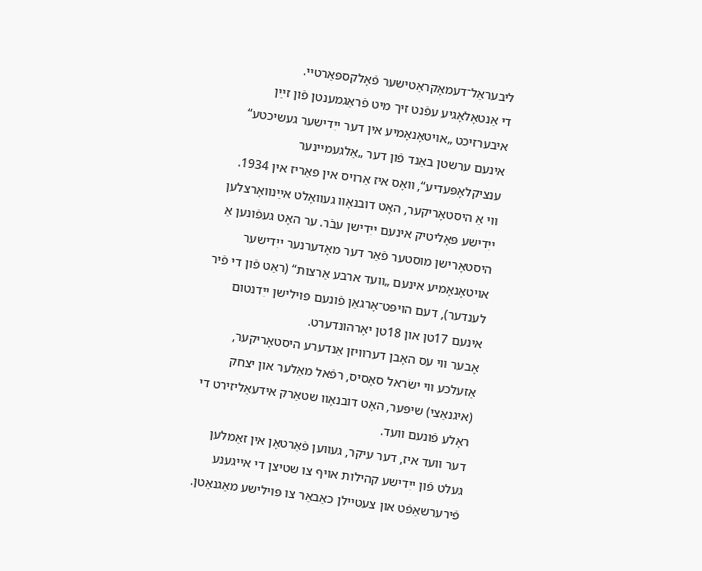ליבעראַל־דעמאָקראַטישער פֿאָלקספּאַרטײ.
די אַנטאָלאָגיע עפֿנט זיך מיט פֿראַגמענטן פֿון זײַן איבערזיכט „אױטאָנאָמיע אין דער ייִדישער געשיכטע“ אינעם ערשטן באַנד פֿון דער „אַלגעמײנער ענציקלאָפּעדיע“, װאָס איז אַרױס אין פּאַריז אין 1934.
װי אַ היסטאָריקער, האָט דובנאָװ געװאָלט אײַנװאָרצלען ייִדישע פּאָליטיק אינעם ייִדישן עבֿר. ער האָט געפֿונען אַ היסטאָרישן מוסטער פֿאַר דער מאָדערנער ייִדישער אױטאָנאָמיע אינעם „װעד ארבע אַרצות“ (ראַט פֿון די פֿיר לענדער), דעם הױפּט־אָרגאַן פֿונעם פּױלישן ייִדנטום אינעם 17טן און 18טן יאָרהונדערט.
אָבער װי עס האָבן דערװיזן אַנדערע היסטאָריקער, אַזעלכע װי ישׂראל סאָסיס, רפֿאל מאַלער און יצחק (איגנאַצי) שיפּער, האָט דובנאָװ שטאַרק אידעאַליזירט די ראָלע פֿונעם װעד.
דער װעד איז, דער עיקר, געװען פֿאַרטאָן אין זאַמלען געלט פֿון ייִדישע קהילות אױף צו שטיצן די אײגענע פֿירערשאַפֿט און צעטײלן כאַבאַר צו פּױלישע מאַגנאַטן.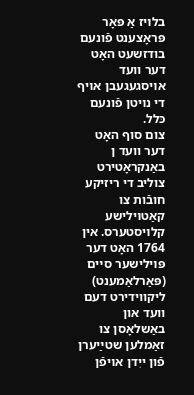בלױז אַ פּאָר פּראָצענט פֿונעם בודזשעט האָט דער װעד אױסגעגעבן אױף די נױטן פֿונעם כּלל.
צום סוף האָט דער װעד ן באַנקראָטירט צוליב די ריזיקע חובֿות צו קאַטױלישע קלױסטערס. אין 1764 האָט דער פּױלישער סײם (פּאַרלאַמענט) ליקװידירט דעם װעד און באַשלאָסן צו זאַמלען שטײַערן פֿון ייִדן אױפֿן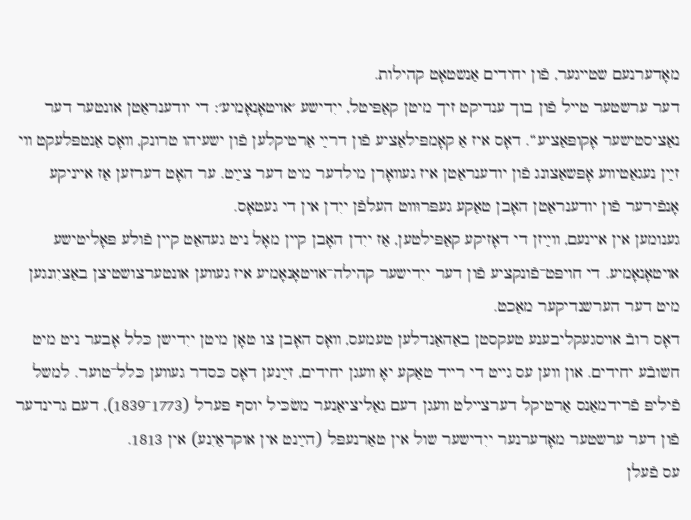מאָדערנעם שטײגער, פֿון יחידים אַנשטאָט קהילות.
דער ערשטער טײל פֿון בוך ענדיקט זיך מיטן קאַפּיטל, ייִדישע ׳אױטאָנאָמיע׳: די יודענראַטן אונטער דער נאַציסטישער אָקופּאַציע“. דאָס איז אַ קאָמפּילאַציע פֿון דרײַ אַרטיקלען פֿון ישעיהו טרונק, װאָס אַנטפּלעקט װי זײַן נעגאַטיװע אָפּשאַצונג פֿון יודענראַטן איז געװאָרן מילדער מיט דער צײַט. ער האָט דערזען אַז אײניקע אָנפֿירער פֿון יודענראַטן האָבן טאַקע געפּרוּװט העלפֿן ייִדן אין די געטאָס.
גענומען אין אײנעם, װײַזן די דאָזיקע קאַפּילטען, אַז ייִדן האָבן קײן מאָל ניט געהאַט קײן פֿולע פּאָליטישע אױטאָנאָמיע. די חױפּט־פֿונקציע פֿון דער ייִדישער קהילה־אױטאָנאָמיע איז געװען אונטערצושטיצן באַציִונגען מיט דער הערשנדיקער מאַכט.
דאָס רובֿ אױסגעקליבענע טעקסטן באַהאַנדלען טעמעס, װאָס האָבן צו טאָן מיטן ייִדישן כּלל אָבער ניט מיט חשובֿע יחידים. און װען עס גײט די רײד טאַקע יאָ װעגן יחידים, זײַנען דאָס כּסדר געװען כּלל־טוער. למשל פֿיליפּ פֿרידמאַנס אַרטיקל דערצײלט װעגן דעם גאַליציאַנער משׂכּיל יוסף פּערל (1773־1839), דעם גרינדער פֿון דער ערשטער מאָדערנער ייִדישער שול אין טאַרנעפּל (הײַנט אין אוקראַיִנע) אין 1813.
עס פֿעלן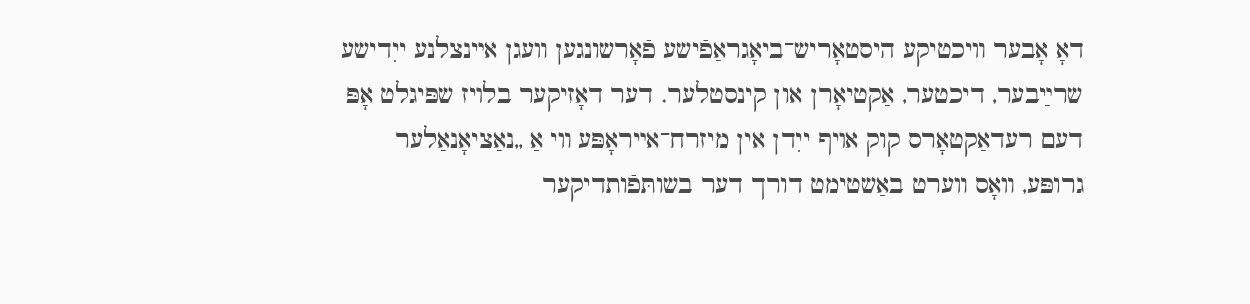דאָ אָבער װיכטיקע היסטאָריש־ביאָגראַפֿישע פֿאָרשונגען װעגן אײנצלנע ייִדישע שרײַבער, דיכטער, אַקטיאָרן און קינסטלער. דער דאָזיקער בלױז שפּיגלט אָפּ דעם רעדאַקטאָרס קוק אױף ייִדן אין מיזרח־אײראָפּע װי אַ „נאַציאָנאַלער גרופּע, װאָס װערט באַשטימט דורך דער בשותּפֿותדיקער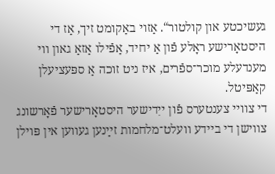געשיכטע און קולטור“. אַזױ באַקומט זיך, אַז די היסטאָרישע ראָלע פֿון אַ יחיד, אַפֿילו אַזאַ גאון װי מענדעלע מוכר־ספֿרים, איז ניט זוכה אַ ספּעציעלן קאַפּיטל.
די צװײ צענטערס פֿון ייִדישער היסטאָרישער פֿאָרשונג צװישן די בײדע װעלט־מלחמות זײַנען געװען אין פּױלן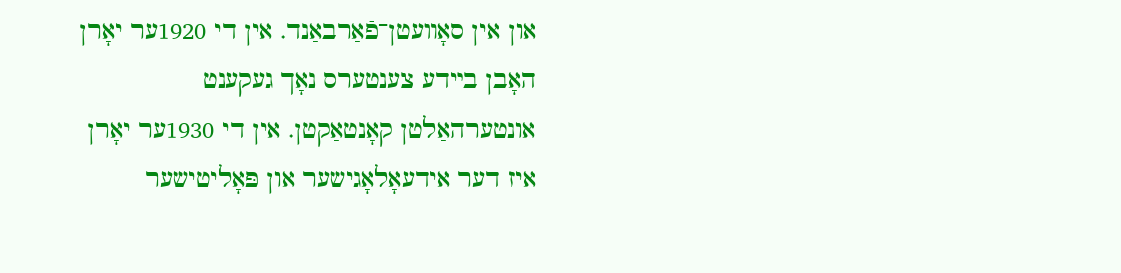און אין סאָװעטן־פֿאַרבאַנד. אין די 1920ער יאָרן האָבן בײדע צענטערס נאָך געקענט אונטערהאַלטן קאָנטאַקטן. אין די 1930ער יאָרן איז דער אידעאָלאָגישער און פּאָליטישער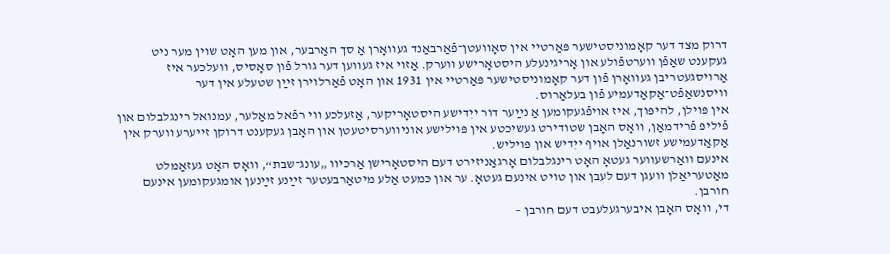דרוק מצד דער קאָמוניסטישער פּאַרטײ אין סאָװעטן־פֿאַרבאַנד געװאָרן אַ סך האַרבער, און מען האָט שױן מער ניט געקענט שאַפֿן װערטפֿולע און אָריגינעלע היסטאָרישע װערק. אַזױ איז געװען דער גורל פֿון סאָסיס, װעלכער איז אַרױסגעטריבן געװאָרן פֿון דער קאָמוניסטישער פּאַרטײ אין 1931 און האָט פֿאַרלױרן זײַן שטעלע אין דער װיסנשאַפֿט־אַקאַדעמיע פֿון בעלאַרוס.
אין פּױלן, להיפּוך, איז אױפֿגעקומען אַ נײַער דור ייִדישע היסטאָריקער, אַזעלכע װי רפֿאל מאַלער, עמנואל רינגלבלום און פֿיליפּ פֿרידמאַן, װאָס האָבן שטודירט געשיכטע אין פּױלישע אוניװערסיטעטן און האָבן געקענט דרוקן זײערע װערק אין אַקאַדעמישע זשורנאַלן אױף ייִדיש און פּױליש.
אינעם װאַרשעװער געטאָ האָט רינגלבלום אָרגאַניזירט דעם היסטאָרישן אַרכיװ „עונג־שבת“, װאָס האָט געזאַמלט מאַטעריאַלן װעגן דעם לעבן און טױט אינעם געטאָ. ער און כּמעט אַלע מיטאַרבעטער זײַנע זײַנען אומגעקומען אינעם חורבן.
די, װאָס האָבן איבערגעלעבט דעם חורבן –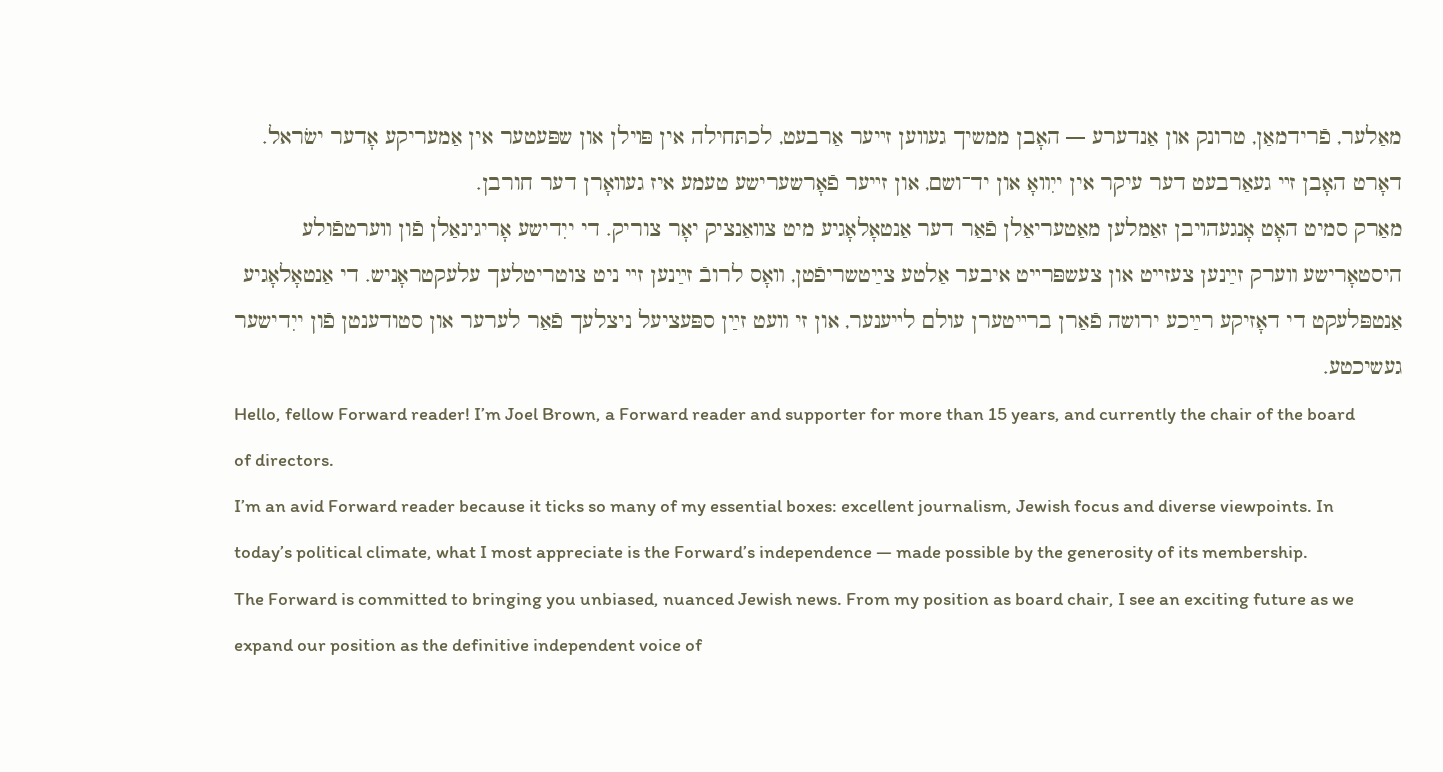מאַלער, פֿרידמאַן, טרונק און אַנדערע — האָבן ממשיך געװען זײער אַרבעט, לכתּחילה אין פּױלן און שפּעטער אין אַמעריקע אָדער ישׂראל. דאָרט האָבן זײ געאַרבעט דער עיקר אין ייִװאָ און יד־ושם, און זײער פֿאָרשערישע טעמע איז געװאָרן דער חורבן.
מאַרק סמיט האָט אָנגעהױבן זאַמלען מאַטעריאַלן פֿאַר דער אַנטאָלאָגיע מיט צװאַנציק יאָר צוריק. די ייִדישע אָריגינאַלן פֿון װערטפֿולע היסטאָרישע װערק זײַנען צעזײט און צעשפּרײט איבער אַלטע צײַטשריפֿטן, װאָס לרובֿ זײַנען זײ ניט צוטריטלעך עלעקטראָניש. די אַנטאָלאָגיע אַנטפּלעקט די דאָזיקע רײַכע ירושה פֿאַרן ברײטערן עולם לײענער, און זי װעט זײַן ספּעציעל ניצלעך פֿאַר לערער און סטודענטן פֿון ייִדישער געשיכטע.
Hello, fellow Forward reader! I’m Joel Brown, a Forward reader and supporter for more than 15 years, and currently the chair of the board of directors.
I’m an avid Forward reader because it ticks so many of my essential boxes: excellent journalism, Jewish focus and diverse viewpoints. In today’s political climate, what I most appreciate is the Forward’s independence — made possible by the generosity of its membership.
The Forward is committed to bringing you unbiased, nuanced Jewish news. From my position as board chair, I see an exciting future as we expand our position as the definitive independent voice of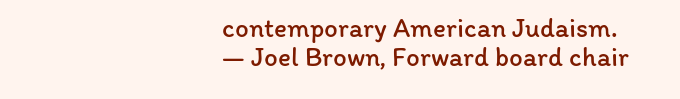contemporary American Judaism.
— Joel Brown, Forward board chair